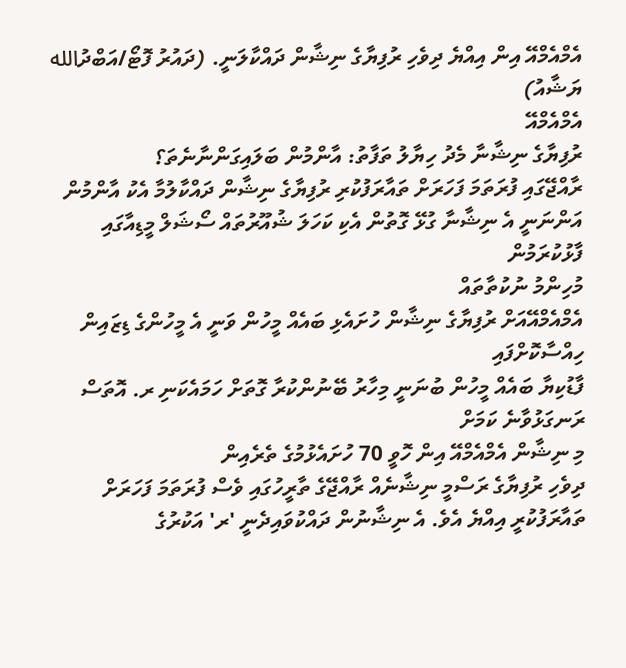އެމްއެމްއޭ އިން އިއްޔެ ދިވެހި ރުފިޔާގެ ނިޝާން ދައްކާލަނީ. (ދައުރު ފޮޓޯ/އަބްދުالله ޔަޝާއު)
އެމްއެމްއޭ
ރުފިޔާގެ ނިޝާނާ މެދު ހިޔާލު ތަފާތު: އާންމުން ބަލައިގަންނާނެތަ؟
ރާއްޖޭގައި ފުރަތަމަ ފަހަރަށް ތައާރަފުކުރި ރުފިޔާގެ ނިޝާން ދައްކާލުމާ އެކު އާންމުން އަންނަނީ އެ ނިޝާނާ ގުޅޭ ގޮތުން އެކި ކަހަލަ ޝުއޫރުތައް ސޯޝަލް މީޑިއާގައި ފާޅުކުރަމުން
މުހިންމު ނުކުތާތައް
އެމްއެމްއޭއަށް ރުފިޔާގެ ނިޝާން ހުށައެޅި ބައެއް މީހުން ވަނީ އެ މީހުންގެ ޑިޒައިން ހިއްސާކޮށްފައި
ފާޑުކިޔާ ބައެއް މީހުން ބުނަނީ މިހާރު ބޭނުންކުރާ ގޮތަށް ހަމައެކަނި ރ. އޮތަސް ރަނގަޅުވާނެ ކަމަށް
މި ނިޝާން އެމްއެމްއޭ އިން ހޮވީ 70 ހުށައެޅުމުގެ ތެރެއިން
ދިވެހި ރުފިޔާގެ ރަސްމީ ނިޝާނެއް ރާއްޖޭގެ ތާރީހުގައި ވެސް ފުރަތަމަ ފަހަރަށް ތައާރަފުކުރީ އިއްޔެ އެވެ. އެ ނިޝާނުން ދައްކުވައިދެނީ 'ރ' އަކުރުގެ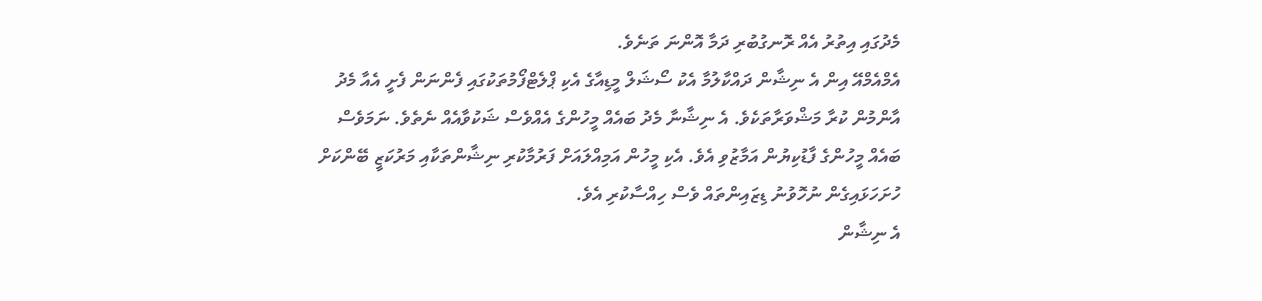މެދުގައި އިތުރު އެއް ރޮނގުބުރި ދަމާ އޮންނަ ތަނެވެ.
އެމްއެމްއޭ އިން އެ ނިޝާން ދައްކާލުމާ އެކު ސޯޝަލް މީޑިއާގެ އެކި ޕްލެޓްފޯމުތަކުގައި ފެންނަން ފެށީ އެއާ މެދު އާންމުން ކުރާ މަޝްވަރާތަކެވެ. އެ ނިޝާނާ މެދު ބައެއް މީހުންގެ އެއްވެސް ޝަކުވާއެއް ނެތެވެ. ނަމަވެސް ބައެއް މީހުންގެ ފާޑުކިޔުން އަމާޒުވި އެވެ. އެކި މީހުން އަމިއްލައަށް ފަރުމާކުރި ނިޝާންތަކާއި މަރުކަޒީ ބޭންކަށް ހުށަހަޅައިގެން ނުހޮވުނު ޑިޒައިންތައް ވެސް ހިއްސާކުރި އެވެ.
އެ ނިޝާން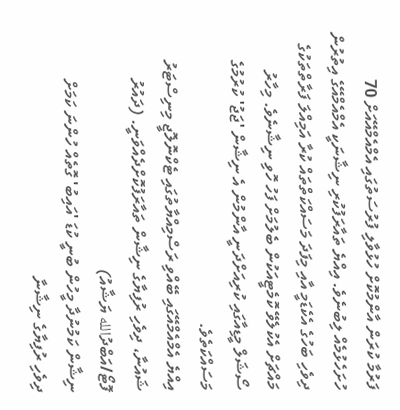ފަރުމާ ކުރަން އާންމުކޮށް ހުޅުވާލި ފުރުސަތުގައި އެމްއެމްއޭއަށް 70 ހުށަހެޅުމެއް ލިބުނެވެ. އިއްޔެ ތައާރަފުކުރި ނިޝާނަކީ އެމްއެމްއޭގެ އިތުރުން ދިވެހި ބަހުގެ އެކެޑަމީ އާއި މިފަދަ މަސައްކަތްތައް ކުރާ އަމިއްލަ ފަރާތްތަކުގެ މައްޗަށް އެކުލެވޭ ކޮމެޓީއަކުން ބެލުމަށް ފަހު ހޮވި ނިޝާނެވެ. މިހާރު ސޯޝަލް މީޑިއާގައި ކުރިއަށްދަނީ އާންމުން އެ ނިޝާން 'ޖަޖު' ކުރުމުގެ މަސައްކަތެވެ.
އިއްޔެ އެމްއެމްއޭގައި ބޭއްވި ރަސްމިއްޔާތުގައި ޓެކްނޮލޮޖީ މިނިސްޓަރު ޝައުނާ، ދިވެހި ރުފިޔާގެ ނިޝާން ތައާރަފުކޮށްދެއްވަނީ. (ދައުރު ފޮޓޯ/އަބްދުالله ޔަޝާއު)
ނިޝާން ކަމުނުދާ މީހުން ބުނީ ކުޑަ 'އައިބު' ގޮތެއް ހުންނަ ކަމަށް
ދިވެހި ރުފިޔާގެ ނިޝާނާ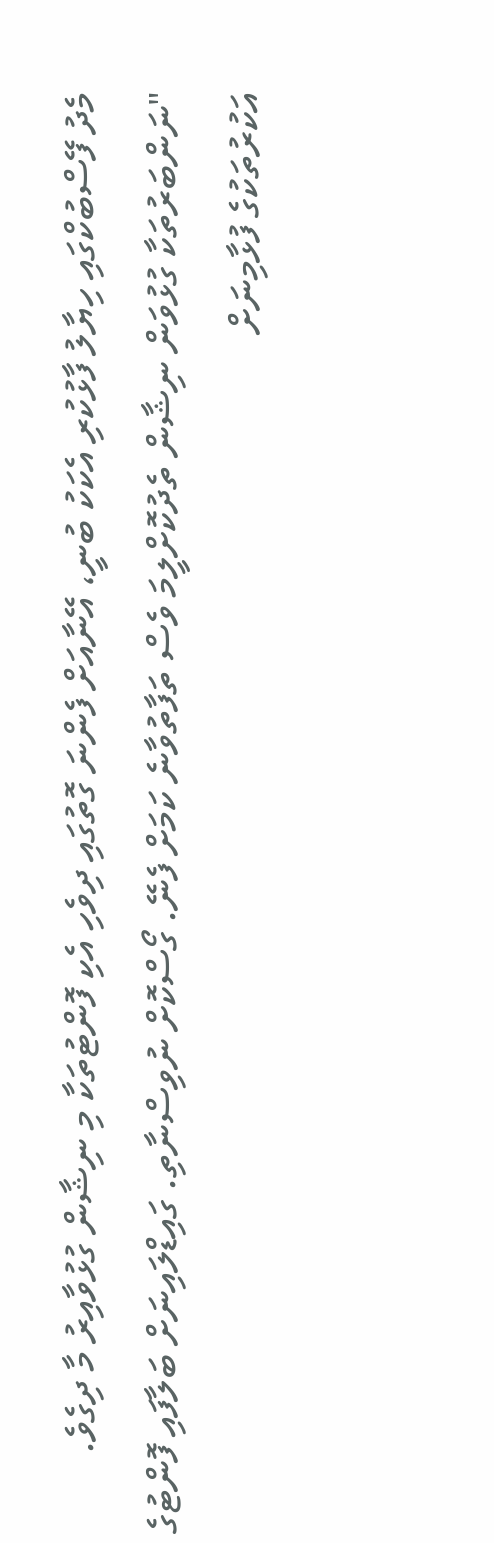މެދު ފޭސްބުކްގައި ހިޔާލު ފާޅުކުރި އެކަކު ބުނީ، އޭނާއަށް ފެންނަ ގޮތުގައި ދިވެހި އެކި ފޮންޓުތަކާ މި ނިޝާން ގުޅުވާއިރު މާ ދިގެވެ.
"ނަންބަރުތަކާ ގުޅުވަން ނިޝާން ތެދުކޮށްލީމަ ވެސް ތަފާތުވާނެ ކަމަށް ފެނޭ. ގޯސްކޮށް ނުވިސްނާތި. ގައިޑްލައިނަށް ބަލާފައި ފޮންޓުގެ އަކުރުތަކުގެ ފުޅާމިނަށް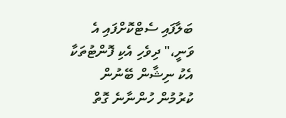ބަލާފައި ސެޓްކޮށްފައި އެ ވަނީ،" ދިވެހި އެކި ފޮންޓުތަކާ އެކު ނިޝާން ބޭނުން ކުރުމުން ހުންނާނެ ގޮތް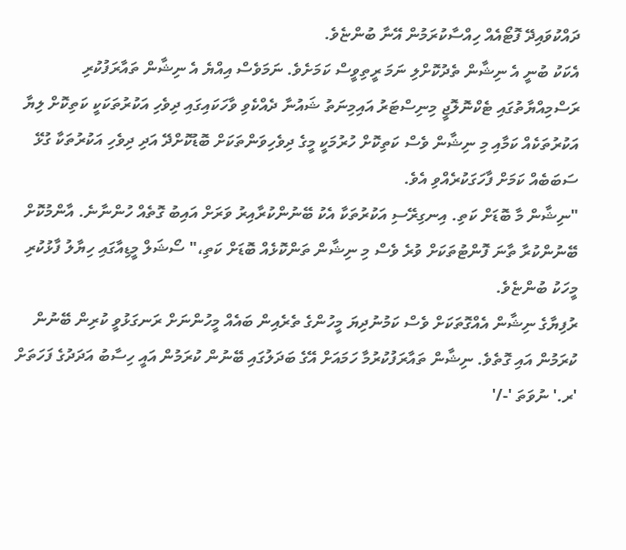ދައްކުވައިދޭ ފޮޓޯއެއް ހިއްސާކުރަމުން އޭނާ ބުންޏެވެ.
އެކަކު ބުނީ އެ ނިޝާން ތެދުކޮށްލި ނަމަ ރީތިވީސް ކަމަށެވެ. ނަމަވެސް އިއްޔެ އެ ނިޝާން ތައާރަފުކުރި ރަސްމިއްޔާތުގައި ޓެކްނޮލޮޖީ މިނިސްޓަރު އައިމިނަތު ޝައުނާ ދެއްކެވި ވާހަކައިގައި ދިވެހި އަކުރުތަކަކީ ކަތިކޮށް ލިޔާ އަކުރުތަކެއް ކަމާއި މި ނިޝާން ވެސް ކަތިކޮށް ހުރުމަކީ މީގެ ދިވެހިވަންތަކަށް ބޮޑުކޮށްދޭ އަދި ދިވެހި އަކުރުތަކާ ގުޅޭ ސަބަބެއް ކަމަށް ފާހަގަކުރެއްވި އެވެ.
"ނިޝާން މާ ބޮޑަށް ކަތި. އިނގިރޭސި އަކުރުތަކާ އެކު ބޭނުންކުރާއިރު ވަރަށް އައިބު ގޮތެއް ހުންނާނެ. އާންމުކޮށް ބޭނުންކުރާ ތާނަ ފޮންޓުތަކަށް ވުރެ ވެސް މި ނިޝާން ތަންކޮޅެއް ބޮޑަށް ކަތި،" ސޯޝަލް މީޑިއާގައި ހިޔާލު ފާޅުކުރި މީހަކު ބުންޏެވެ.
ރުފިޔާގެ ނިޝާން އެއްގޮތަކަށް ވެސް ކަމުނުދިޔަ މީހުންގެ ތެރެއިން ބައެއް މީހުންނަށް ރަނގަޅުވީ ކުރިން ބޭނުން ކުރަމުން އައި ގޮތެވެ. ނިޝާން ތައާރަފުކުރުމާ ހަމައަށް އޭގެ ބަދަލުގައި ބޭނުން ކުރަމުން އައީ ހިސާބު އަދަދުގެ ފަހަތަށް 'ރ.' ނުވަތަ '-/'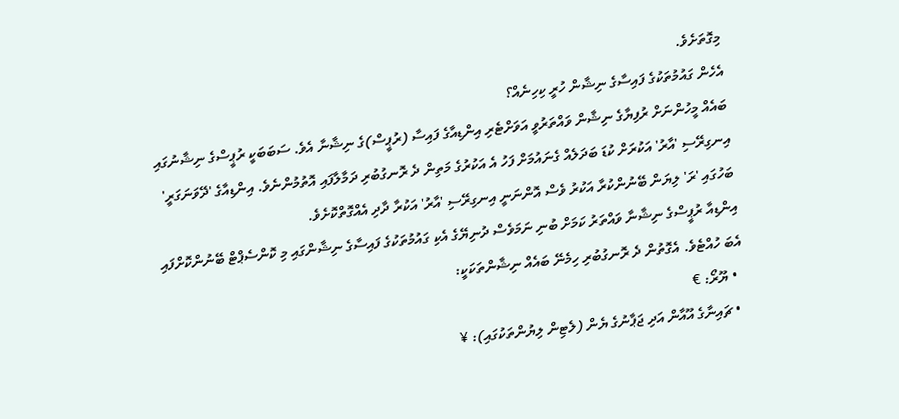މިގޮތަށެވެ.
އެހެން ގައުމުތަކުގެ ފައިސާގެ ނިޝާން ހުރީ ކިހިނެއް؟
ބައެއް މީހުންނަށް ރުފިޔާގެ ނިޝާން ވައްތަރުވީ އަވަށްޓެރި އިންޑިއާގެ ފައިސާ (ރުޕީސް)ގެ ނިޝާނާ އެވެ. ސަބަބަކީ ރުޕީސްގެ ނިޝާނުގައި އިނގިރޭސި 'އާރު' އަކުރަށް ކުޑަ ބަދަލެއް ގެނައުމަށް ފަހު އެ އަކުރުގެ މަތިން ދެ ރޮނގުބުރި ދަމާލާފައި އޮތުމުންނެވެ. އިންޑިއާގެ 'ދޭވަނަގަރީ' ބަހުގައި 'ރަ' ލިޔަން ބޭނުންކުރާ އަކުރު ވެސް އޮންނަނީ އިނގިރޭސި 'އާރު' އަކުރާ ދާދި އެއްގޮތްކޮށެވެ.
އިންޑިއާ ރުޕީސްގެ ނިޝާނާ ވައްތަރު ކަމަށް ބުނި ނަމަވެސް ދުނިޔޭގެ އެކި ގައުމުތަކުގެ ފައިސާގެ ނިޝާންގައި މި ކޮންސެޕްޓް ބޭނުންކޮށްފައި އެބަ ހުއްޓެވެ. އެގޮތުން ދެ ރޮނގުބުރި ހިމެނޭ ބައެއް ނިޝާންތަކަކީ:
  • ޔޫރޯ: €
  • ޗައިނާގެ އޫއާން އަދި ޖަޕާނުގެ ޔެން (ލެޓިން ލިޔުންތަކުގައި): ¥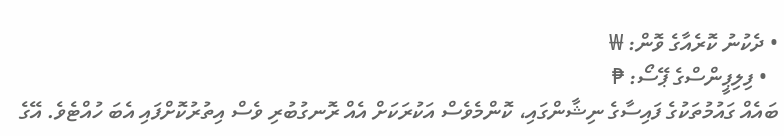• ދެކުނު ކޮރެއާގެ ވޮން: ₩
  • ފިލިޕީންސްގެ ޕޭސޯ: ₱
ބައެއް ގައުމުތަކުގެ ފައިސާގެ ނިޝާންގައި، ކޮންމެވެސް އަކުރަކަށް އެއް ރޮނގުބުރި ވެސް އިތުރުކޮށްފައި އެބަ ހުއްޓެވެ. އޭގެ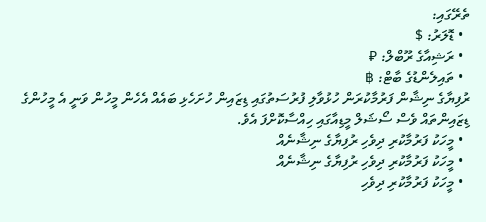ތެރޭގައި:
  • ޑޮލަރު: $
  • ރަޝިއާގެ ރޫބްލް: ₽
  • ތައިލެންޑުގެ ބާޓް: ฿
ރުފިޔާގެ ނިޝާން ފަރުމާކުރަން ހުޅުވާލި ފުރުސަތުގައި ޑިޒައިން ހުށަހެޅި ބައެއް އެހެން މީހުން ވަނީ އެ މީހުންގެ ޑިޒައިންތައް ވެސް ސޯޝަލް މީޑިއާގައި ހިއްސާކޮށްފަ އެވެ.
  • މީހަކު ފަރުމާކުރި ދިވެހި ރުފިޔާގެ ނިޝާނެއް
  • މީހަކު ފަރުމާކުރި ދިވެހި ރުފިޔާގެ ނިޝާނެއް
  • މީހަކު ފަރުމާކުރި ދިވެހި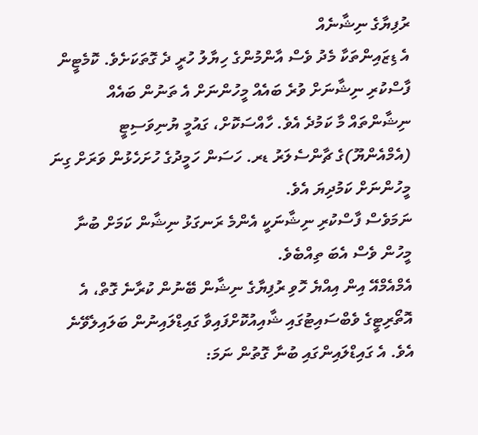ރުފިޔާގެ ނިޝާނެއް
އެ ޑިޒައިންތަކާ މެދު ވެސް އާންމުންގެ ހިޔާލު ހުރީ ދެ ގޮތަކަށެވެ. ކޮމެޓީން ފާސްކުރި ނިޝާނަށް ވުރެ ބައެއް މީހުންނަށް އެ ތަނުން ބައެއް ނިޝާންތައް މާ ކަމުދެ އެވެ. ހާއްސަކޮށް، ގައުމީ ޔުނިވަސިޓީ (އެމްއެންޔޫ)ގެ ޗާންސެލަރު ޑރ. ހަސަން ހަމީދުގެ ހުށަހެޅުން ވަރަށް ގިނަ މީހުންނަށް ކަމުދިޔަ އެވެ.
ނަމަވެސް ފާސްކުރި ނިޝާނަކީ އެންމެ ރަނގަޅު ނިޝާން ކަމަށް ބުނާ މީހުން ވެސް އެބަ ތިއްބެވެ.
އެމްއެމްއޭ އިން އިއްޔެ ހޮވި ރުފިޔާގެ ނިޝާން ބޭނުން ކުރާނެ ގޮތް، އެ އޮތޯރިޓީގެ ވެބްސައިޓުގައި ޝާއިއުކޮށްފައިވާ ގައިޑްލައިނުން ބަލައިލެވޭނެ އެވެ. އެ ގައިޑްލައިންގައި ބުނާ ގޮތުން ނަމަ: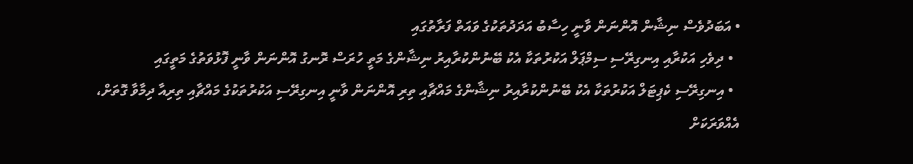• އަބަދުވެސް ނިޝާން އޮންނަން ވާނީ ހިސާބު އަދަދުތަކުގެ ވައަތް ފަރާތުގައި
  • ދިވެހި އަކުރާއި އިނގިރޭސި ސިމްޕަލް އަކުރުތަކާ އެކު ބޭނުންކުރާއިރު ނިޝާންގެ މަތީ ހުރަސް ރޮނގު އޮންނަން ވާނީ ފޮޅުވަތުގެ މަތީގައި
  • އިނގިރޭސި ކެޕިޓަލް އަކުރުތަކާ އެކު ބޭނުންކުރާއިރު ނިޝާންގެ މައްޗާއި ތިރި އޮންނަން ވާނީ އިނގިރޭސި އަކުރުތަކުގެ މައްޗާއި ތިރިއާ ދިމާވާ ގޮތަށް، އެއްވަރަކަށް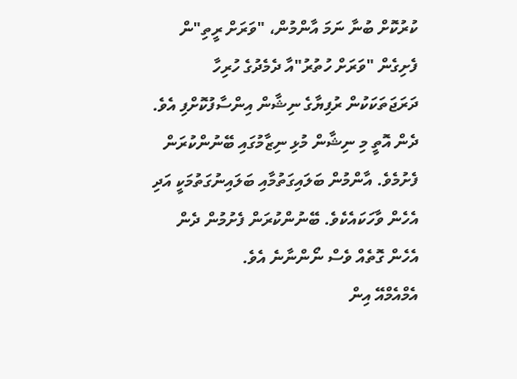ކުރުކޮށް ބުނާ ނަމަ އާންމުން، "ވަރަށް ރީތި"ން ފެށިގެން "ވަރަށް ހުތުރު"އާ ދެމެދުގެ ހުރިހާ ދަރަޖަތަކަކުން ރުފިޔާގެ ނިޝާން އިންސާފުކޮށްފި އެވެ. ދެން އޮތީ މި ނިޝާން މުޅި ނިޒާމުގައި ބޭނުންކުރަން ފެށުމެވެ. އާންމުން ބަލައިގަތުމާއި ބަލައިނުގަތުމަކީ އަދި އެހެން ވާހަކައެކެވެ. ބޭނުންކުރަން ފެށުމުން ދެން އެހެން ގޮތެއް ވެސް ނޯންނާނެ އެވެ.
އެމްއެމްއޭ އިން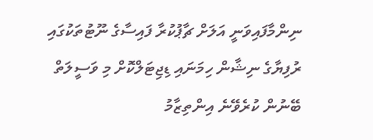ނިންމާފައިވަނީ އަލަށް ޗާޕުކުރާ ފައިސާގެ ނޫޓުތަކުގައި ރުފިޔާގެ ނިޝާން ހިމަނައި ޑިޖިޓަލްކޮށް މި ވަސީލަތް ބޭނުން ކުރެވޭނެ އިންތިޒާމު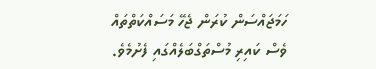ހަމަޖައްސަން ކުރަން ޖެހޭ މަސައްކަތްތައް ވެސް ކައިރި މުސްތަގްބަލެއްގައި ފެށުމެވެ.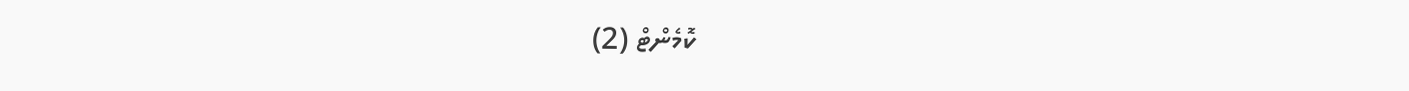ކޮމެންޓް (2)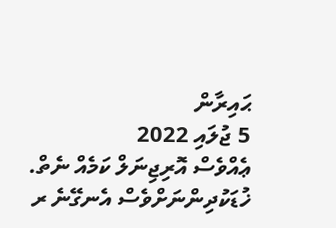ޙައިރާން
5 ޖުލައި 2022
ޢެއްވެސް އޮރިޖިނަލް ކަމެއް ނެތް. ޚުޑަކުދިންނަށްވެސް އެނގޭނެ ރ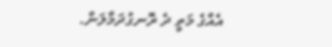އެއްގެ މަތީ ދެ ރޮނގުދަމާލަން.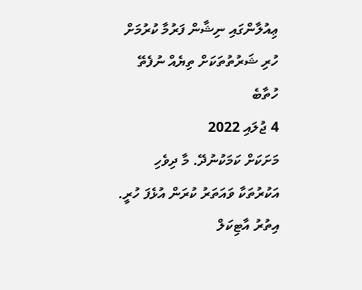ޢިއުލާންގައި ނިޝާން ފަރުމާ ކުރުމަށް ހުރި ޝަރުތުތަކަށް ތިޔެއް ނުފެތޭ
ހުތާބެ
4 ޖުލައި 2022
މަށަކަށް ކަމަކުނުދޭ. މާ ދިވެހި އަކުރުތަކާ ވައަތަރު ކުރަން އުޅެފަ ހުރީ.
އިތުރު އާޓިކަލް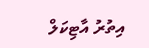އިތުރު އާޓިކަލް